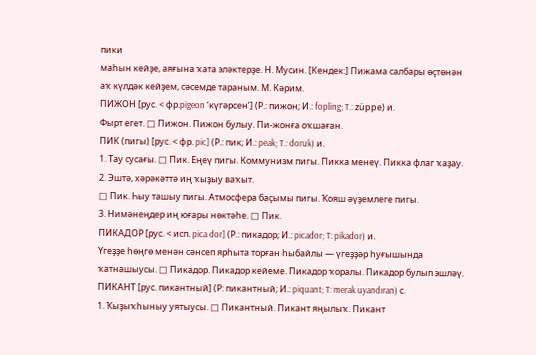пики
маһын кейҙе, аяғына ҡата эләктерҙе. Н. Мусин. [Кендек:] Пижама салбары өҫтөнән аҡ күлдәк кейҙем, сәсемде тараным. М. Кәрим.
ПИЖОН [рус. < фр.pigeon ‘күгәрсен’] (Р.: пижон; И.: fopling; T.: züppe) и.
Фырт егет. □ Пижон. Пижон булыу. Пи-жонға оҡшаған.
ПИК (пигы) [рус. < фр. pic] (Р.: пик; И.: peak; T.: doruk) и.
1. Тау сусағы. □ Пик. Еңеү пигы. Коммунизм пигы. Пикка менеү. Пикка флаг ҡаҙау.
2. Эштә, хәрәкәттә иң ҡыҙыу ваҡыт.
□ Пик. Һыу ташыу пигы. Атмосфера баҫымы пигы. Ҡояш әүҙемлеге пигы.
3. Нимәнеңдер иң юғары нөктәһе. □ Пик.
ПИКАДОР [рус. < исп. pica dor] (Р.: пикадор; И.: picador; T: pikador) и.
Үгеҙҙе һөңгө менән сәнсеп ярһыта торған һыбайлы — үгеҙҙәр һуғышында ҡатнашыусы. □ Пикадор. Пикадор кейеме. Пикадор ҡоралы. Пикадор булып эшләү.
ПИКАНТ [рус. пикантный] (Р: пикантный; И.: piquant; T: merak uyandıran) с.
1. Ҡыҙыҡһыныу уятыусы. □ Пикантный. Пикант яңылыҡ. Пикант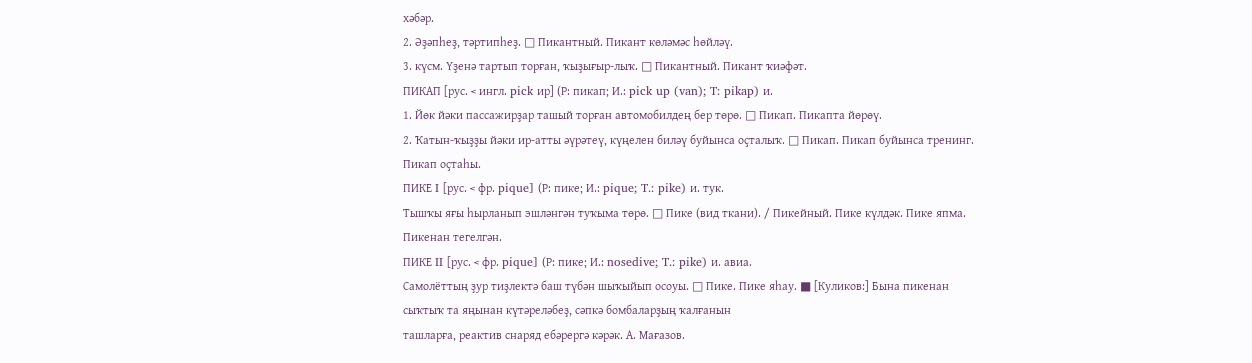хәбәр.
2. Әҙәпһеҙ, тәртипһеҙ. □ Пикантный. Пикант көләмәс һөйләү.
3. күсм. Үҙенә тартып торған, ҡыҙығыр-лыҡ. □ Пикантный. Пикант ҡиәфәт.
ПИКАП [рус. < ингл. pick ир] (Р: пикап; И.: pick up (van); T: pikap) и.
1. Йөк йәки пассажирҙар ташый торған автомобилдең бер төрө. □ Пикап. Пикапта йөрөү.
2. Ҡатын-ҡыҙҙы йәки ир-атты әүрәтеү, күңелен биләү буйынса оҫталыҡ. □ Пикап. Пикап буйынса тренинг. Пикап оҫтаһы.
ПИКЕ I [рус. < фр. pique] (Р: пике; И.: pique; T.: pike) и. тук.
Тышҡы яғы һырланып эшләнгән туҡыма төрө. □ Пике (вид ткани). / Пикейный. Пике күлдәк. Пике япма. Пикенан тегелгән.
ПИКЕ II [рус. < фр. pique] (Р: пике; И.: nosedive; T.: pike) и. авиа.
Самолёттың ҙур тиҙлектә баш түбән шыҡыйып осоуы. □ Пике. Пике яһау. ■ [Куликов:] Бына пикенан сыҡтыҡ та яңынан күтәреләбеҙ, сәпкә бомбаларҙың ҡалғанын
ташларға, реактив снаряд ебәрергә кәрәк. А. Мағазов.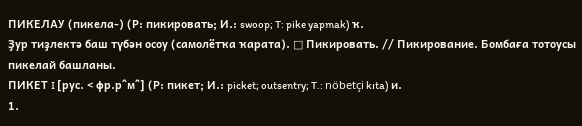ПИКЕЛАУ (пикела-) (Р: пикировать; И.: swoop; T: pike yapmak) ҡ.
Ҙур тиҙлектә баш түбән осоу (самолётҡа ҡарата). □ Пикировать. // Пикирование. Бомбаға тотоусы пикелай башланы.
ПИКЕТ I [рус. < фр.р^м^] (Р: пикет; И.: picket; outsentry; T.: nöbetçi kıta) и.
1.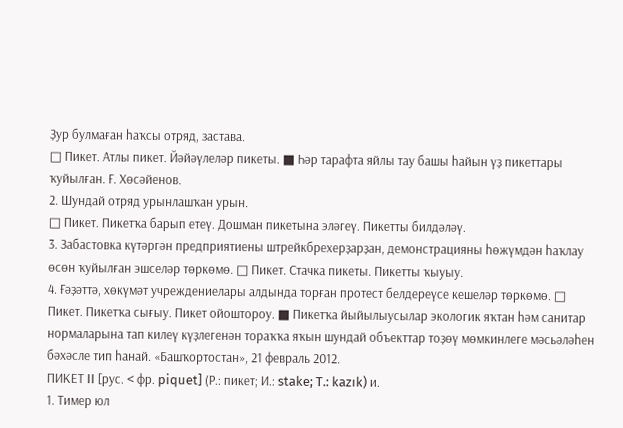Ҙур булмаған һаҡсы отряд, застава.
□ Пикет. Атлы пикет. Йәйәүлеләр пикеты. ■ Һәр тарафта яйлы тау башы һайын үҙ пикеттары ҡуйылған. Ғ. Хөсәйенов.
2. Шундай отряд урынлашҡан урын.
□ Пикет. Пикетҡа барып етеү. Дошман пикетына эләгеү. Пикетты билдәләү.
3. Забастовка күтәргән предприятиены штрейкбрехерҙарҙан, демонстрацияны һөжүмдән һаҡлау өсөн ҡуйылған эшселәр төркөмө. □ Пикет. Стачка пикеты. Пикетты ҡыуыу.
4. Ғәҙәттә, хөкүмәт учреждениелары алдында торған протест белдереүсе кешеләр төркөмө. □ Пикет. Пикетҡа сығыу. Пикет ойоштороу. ■ Пикетҡа йыйылыусылар экологик яҡтан һәм санитар нормаларына тап килеү күҙлегенән тораҡҡа яҡын шундай объекттар тоҙөү мөмкинлеге мәсьәләһен бәхәсле тип һанай. «Башҡортостан», 21 февраль 2012.
ПИКЕТ II [рус. < фр. piquet] (Р.: пикет; И.: stake; T.: kazık) и.
1. Тимер юл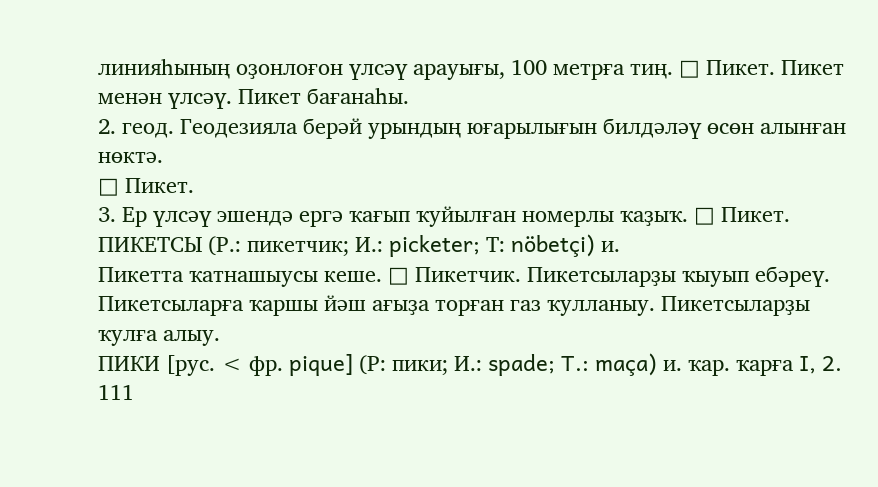линияһының оҙонлоғон үлсәү арауығы, 100 метрға тиң. □ Пикет. Пикет менән үлсәү. Пикет бағанаһы.
2. геод. Геодезияла берәй урындың юғарылығын билдәләү өсөн алынған нөктә.
□ Пикет.
3. Ер үлсәү эшендә ергә ҡағып ҡуйылған номерлы ҡаҙыҡ. □ Пикет.
ПИКЕТСЫ (Р.: пикетчик; И.: picketer; Т: nöbetçi) и.
Пикетта ҡатнашыусы кеше. □ Пикетчик. Пикетсыларҙы ҡыуып ебәреү. Пикетсыларға ҡаршы йәш ағыҙа торған газ ҡулланыу. Пикетсыларҙы ҡулға алыу.
ПИКИ [рус. < фр. pique] (Р: пики; И.: spade; T.: maça) и. ҡар. ҡарға I, 2.
111